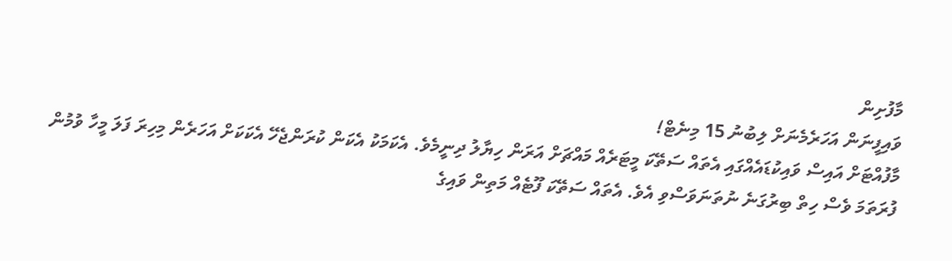މާފުށިން
ވައިފީނަން އަހަރެމެނަށް ލިބުނު 15 މިނެޓް!
މާފުއްޓަށް އައިސް ވައިކުޑައެއްގައި އެތައް ސަތޭކަ މީޓަރެއް މައްޗަށް އަރަން ހިޔާލު ދިނީމެވެ. އެކަމަކު އެކަން ކުރަންޖެހޭ އެކަކަށް އަހަރެން މިހިރަ ފަލަ މީހާ ވުމުން ފުރަތަމަ ވެސް ހިތް ބިރުގަނެ ނުތަނަވަސްވި އެވެ. އެތައް ސަތޭކަ ފޫޓެއް މަތިން ވައިގެ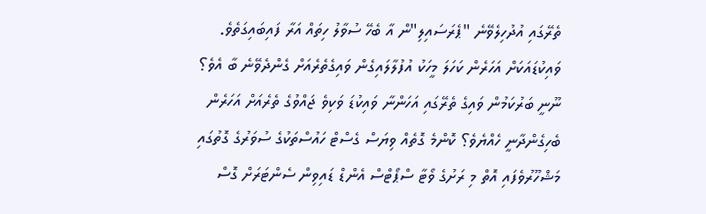ތެރޭގައި އުދުހިލެވޭނެ "ޕެރަސައިލި"ން އާ ބެހޭ ސުވާލު ހިތައް އަރާ ފައިބައިގަތެވެ. ވައިކުޑައަކަށް އަހަރެން ކަހަލަ މީހަކު އުފުލާލައިގެން ވައިގެތެރެއަށް ގެންދެވޭނެ ބާ އެވެ؟ ނޫނީ ބަރުކަމުން ވައިގެ ތެރޭގައި އަހަންނާ ވައިކުޑަ ވަކިވެ ޖައްވުގެ ތެރެއަށް އަހަރެން ބެހިގެންދާނީ ހެއްޔެވެ؟ ކޮންމެ ގޮތެއް ވިޔަސް ގެސްޓް ހައުސްތަކުގެ ސުވަރުގެ ގޮތުގައި މަޝްހޫރުވެފައި އޮތް މި ރަށުގެ ވޯޓާ ސްޕޯޓްސް އެންޑް ޑައިވިން ސެންޓަރަށް ގޮސް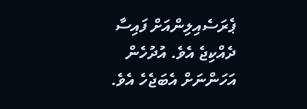ޕެރަސެއިލިންއަށް ފައިސާ ދެއްކިޖެ އެވެ. އުދުހެން އަހަންނަށް އެބަޖެހެ އެވެ.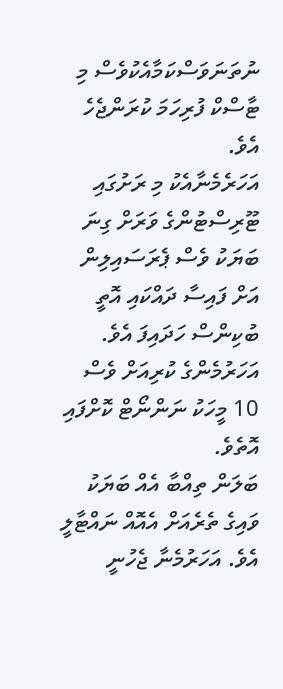ނުތަނަވަސްކަމާއެކުވެސް މި ޓާސްކް ފުރިހަމަ ކުރަންޖެހެ އެވެ.
އަހަރެމެނާއެކު މި ރަށުގައި ޓޫރިސްޓުންގެ ވަރަށް ގިނަ ބަޔަކު ވެސް ޕެރަސައިލިން އަށް ފައިސާ ދައްކައި އޮތީ ބުކިންސް ހަދައިފަ އެވެ. އަހަރުމެންގެ ކުރިއަށް ވެސް 10 މީހަކު ނަންނޯޓް ކޮށްފައި އޮތެވެ.
ބަލަން ތިއްބާ އެއް ބަޔަކު ވައިގެ ތެރެއަށް އެއޮއް ނައްޓާލީ އެވެ. އަހަރުމެނާ ޖެހުނީ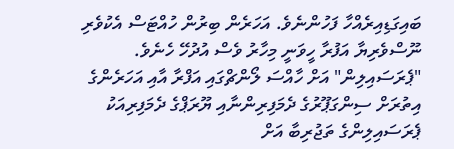ބައިގަޑިއިރެއްހާ ފަހުންނެވެ. އަހަރެން ބިރުން ހުއްޓަސް އެކުވެރި ނޫސްވެރިޔާ އަފުރާ ހީވަނީ މިހާރު ވެސް އުދުހޭ ހެނެވެ. "ޕެރަސައިލިން" އަށް ހާއްސަ ލޯންޗްގައި އަފްރާ އާއި އަހަރެންގެ އިތުރަށް ސިންގަޕޫރުގެ ދެމަފިރިންނާއި ޔޫރަޕްގެ ދެމަފިރިއަކު ޕެރަސައިލިންގެ ތަޖުރިބާ އަށް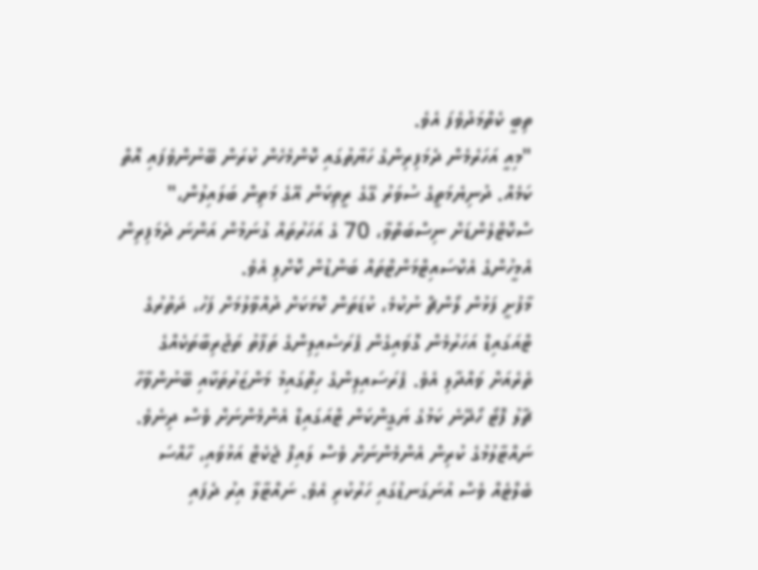ތިބީ ކެތްމަދުވެފަ އެވެ.
"މިއީ އަހަރެމެން ދެމަފިރިންގެ ހަޔާތުގައި ކޮންމެހެން ކުރަން ބޭނުންވެފައި އޮތް ކަމެއް. ދުނިޔެމަތީގެ ސުވަރު ގޭގެ ރީތިކަން އޭގެ މަތިން ބަލައިލުން،" ސްކޮޓްލެންޑަށް ނިސްބަތްވާ، 70 ގެ އަހަރުތައް ގުނަމުން އަންނަ ދެމަފިރިން އެމީހުންގެ އެކްސައިޓްމަންޓްތައް ބަންޑުން ކޮށްލި އެވެ.
މާފުށީ ފަޅުން ލޯންޗް ނުކުމެ، ކުޑަތަން ކޮޅަކަށް ދުއްވާލުމަށް ފަހު، ދަތުރުގެ ޓްއަގައިޑް އަހަރުމެން ގޮވައިގެން ޕެރަސެއިލިންގެ ތަފާތު ތަޖުރިބާތަކެއްގެ ތެރެއަށް ވައްދާލި އެވެ. ޕެރަސައިލިންގެ ހިތްގައިމު މަންޒަރުތަކާއި ބޭނުންވާހާ ޗާލު ފޮޓޯ ހޯދޭނެ ކަމުގެ ޔަގީންކަން ޓްއަގައިޑް އެންމެންނަށް ވެސް ދިނެވެ. ނައްޓާލުމުގެ ކުރިން އެންމެންނަށް ވެސް ލައިފް ޖެކެޓް އަޅުވައި، ހާއްސަ ބެލްޓެއް ވެސް އުނަގަނޑުގައި ހަރުކުރި އެވެ. ނައްޓާލާ އިރު ދެފައި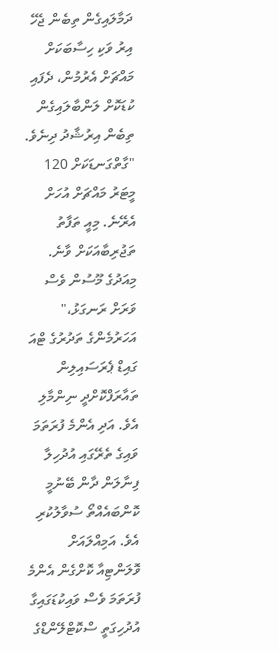ދަމާލައިގެން ތިބެން ޖެހޭ އިރު ވަކި ހިސާބަކަށް މައްޗަށް އެރުމުން، ދެފައި ކުޑަކޮށް ލަންބާލައިގެން ތިބެން އިރުޝާދު ދިނެވެ.
"ގާތްގަނޑަކަށް 120 މީޓަރު މައްޗަށް އުހަށް އެރޭނެ. މިއީ ތަފާތު ތަޖުރިބާއަކަށް ވާނެ. މިއަދުގެ މޫސުން ވެސް ވަރަށް ރަނގަޅު،" އަހަރުމެންގެ ތަދުރުގެ ޓްއަ ގައިޑް ޕެރަސައިލިން ތައާރަފްކޮށްދީ ނިންމާލި އެވެ. އަދި އެންމެ ފުރަތަމަ ވައިގެ ތެރޭގައި އުދުހިލާ ފިނާލަން ދާން ބޭނުމީ ކޮންބައެއްތޯ ސުވާލުކުރި އެވެ. އަމިއްލައަށް ވޮލަންޓިއާ ކޮށްގެން އެންމެ ފުރަތަމަ ވެސް ވައިކުޑަގައިގާ އުދުހިގަތީ ސްކޮޓްލޭންޑްގެ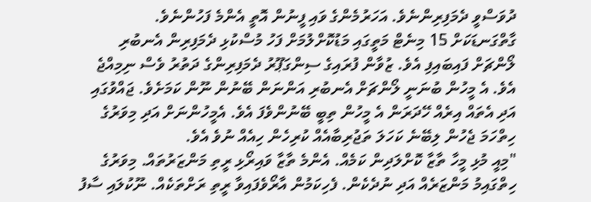ދުވަސްވީ ދެމަފިރިންނެވެ. އަހަރުމެންގެ ވައި ފީނުން އޮތީ އެންމެ ފަހުންނެވެ.
ގާތްގަނޑަކަށް 15 މިނެޓް މަތީގައި މަޑުކޮށްލުމަށް ފަހު މުސްކުޅި ދެމަފިރިން އެނބުރި ލޯންޗަށް ފައިބައިފި އެވެ. ޒުވާން ފުރައިގެ ސިންގަޕޫރު ދެމަފިރިންގެ ދަތުރު ވެސް ނިމިއްޖެ އެވެ. އެ މީހުން ބުނަނީ ލޯންޗަށް އެނބުރި އަންނަން ބޭނުން ނޫން ކަމަށެވެ. ޖައްވުގައި އަދި އެތައް އިރެއް ހޭދަރަން އެ މީހުން ތިބީ ބޭނުންވެފަ އެވެ. އެމީހުންނަށް އަދި މިވަރުގެ ހިތްހަމަ ޖެހުން ލިބޭނެ ކަހަލަ ތަޖުރިބާއެއް ކުރިހެން ހިއެއް ނުވެ އެވެ.
"މިއީ މުޅި މީހާ ތާޒާ ކޮށްލަދިން ކަމެއް. އެންމެ ތާޒާ ވައިރޯޅި ރީތި މަންޒަރުތައް. މިވަރުގެ ހިތްގައިމު މަންޒަރެއް އަދި ނުދެކެން. ފެހިކަމުން އާރޯވެފައިވާ ރީތި ރަށްތަކެއް. ނޫކުލައި ސާފު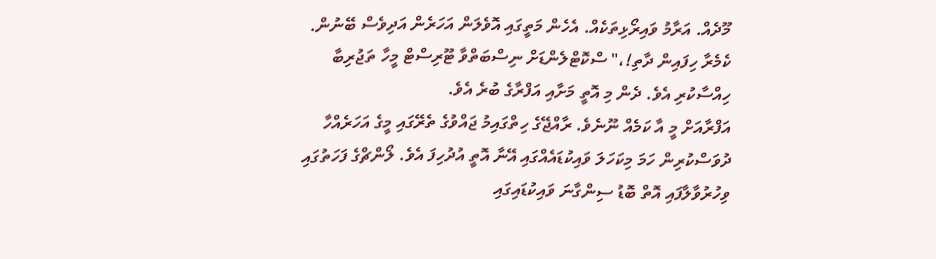މޫދެއް. އަރާމު ވައިރޯޅިތަކެއް. އެހެން މަތީގައި އޮވެލަން އަހަރެން އަދިވެސް ބޭނުން. ކެމެރާ ހިފައިން ދާތި!،" ސްކޮޓްލެންޑަށް ނިސްބަތްވާ ޓޫރިސްޓް މީހާ ތަޖުރިބާ ހިއްސާކުރި އެވެ. ދެން މި އޮތީ މަށާއި އަފްރާގެ ބުރެ އެވެ.
އަފްރާއަށް މީ އާ ކަމެއް ނޫނެވެ. ރާއްޖޭގެ ހިތްގައިމު ޖައްވުގެ ތެރޭގައި މީގެ އަހަރެއްހާ ދުވަސްކުރިން ހަމަ މިކަހަލަ ވައިކުޑައެއްގައި އޭނާ އޮތީ އުދުހިފަ އެވެ. ލޯންޗްގެ ފަހަތުގައި ވިހުރުވާލާފައި އޮތް ބޮޑު ސިންގާނަ ވައިކުޑައިގައި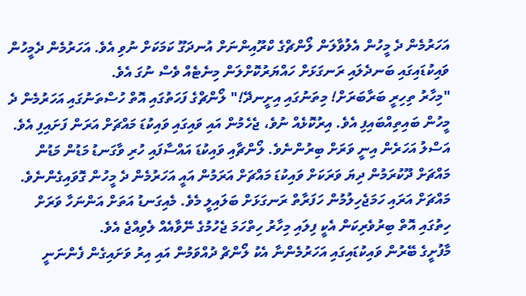އަހަރުމެން ދެ މީހުން އެލުވާލަން ލޯންޗްގެ ކްރޫއިންނަށް އުނދަގޫ ކަމަކަށް ނުވި އެވެ. އަހަރުމެން ދެމީހުން ވައިކުޑައިގައި ބަނދެލައި ރަނގަޅަށް ހައްޔަރުކޮށްލަން މިނެޓެއް ވެސް ނުގަ އެވެ.
"މިހާރު ތިހިރީ ބަރާބަރަށް! މިތަނުގައި އިށީނދޭ!" ލޯންޗްގެ ފަހަތުގައި އޮތް ހުސްތަނުގައި އަހަރުމެން ދެ މީހުން ބައިތިއްބައިފި އެވެ. އިރުކޮޅެއް ނުވެ، ޖެހެމުން އައި ވައިގައި ވައިކުޑަ މައްޗަށް އަރަން ފަށައިފި އެވެ. އަސްލު އަހަރެން އިނީ ވަރަށް ބިރުންނެވެ. ލޯންޗާއި ވައިކުޑަ އައްސާފައި ހުރި ވާގަނޑު މަޑުން މަޑުން މައްޗަށް ދޫކުރަމުން ދިޔަ ވަރަކަށް ވައިކުޑަ މައްޗަށް އަރަމުން އައީ އަހަރުމެން ދެ މީހުން ގޮވައިގެންނެވެ.
މައްޗަށް އަރައި ހަމަޖެހިލުމުން ހަފަރާތް ރަނގަޅަށް ބަލައިލީ މެވެ. މެއިގަނޑު އަތަށް އަންނަހާ ވަރަށް ހިތުގައި އޮތް ބިރުވެރިކަން އެކީ ފިލައި މިހާރު ހިތްހަމަ ޖެހުމުގެ ނޭވާއެއް ލެވިއްޖެ އެވެ.
މާފުށީގެ ބޭރުން ވައިކުޑައިގައި އަހަރުމެންނާ އެކު ލޯންޗް ދުއްވަމުން އައި އިރު ވަށައިގެން ފެންނަނީ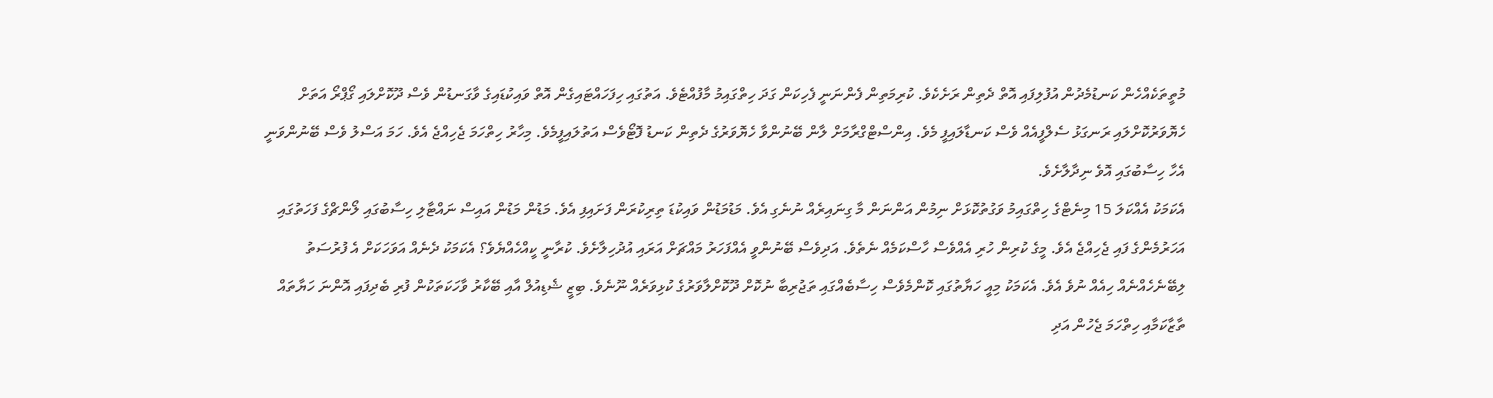މުތީތަކެއްހެން ކަނޑުމެދުން އުފުލިފައި އޮތް ދެތިން ރަށެކެވެ. ކުރިމަތިން ފެންނަނީ ފެހިކަން ގަދަ ހިތްގައިމު މާފުއްޓެވެ. އަތުގައި ހިފަހައްޓައިގެން އޮތް ވައިކުޑައިގެ ވާގަނޑުން ވެސް ދޫކޮށްލައި ގޯޕްރޯ އަތަށް ހެޔޮވަރުކޮށްލައި ރަނގަޅު ސެލްފީއެއް ވެސް ކަނޑާލައިފީ މެވެ. އިންސްޓްގްރާމަށް ލާން ބޭނުންވާ ހެޔޮވަރުގެ ދެތިން ކަނޑު ފޮޓޯވެސް އަތުލައިފީމެވެ. މިހާރު ހިތްހަމަ ޖެހިއްޖެ އެވެ. ހަމަ އަސްލު ވެސް ބޭނުންވަނީ އެހާ ހިސާބުގައި އޮވެ ނިދާލާށެވެ.
އެކަމަކު އެއްކަލަ 15 މިނެޓްގެ ހިތްގައިމު ވަގުތުކޮޅަށް ނިމުން އަންނަން މާ ގިނައިރެއް ނުނެގި އެވެ. މަޑުމަޑުން ވައިކުޑަ ތިރިކުރަން ފަށައިފި އެވެ. މަޑުން މަޑުން އައިސް ނައްޓާލި ހިސާބުގައި ލޯންޗްގެ ފަހަތުގައި އަހަރުމެންގެ ފައި ޖެހިއްޖެ އެވެ. މީގެ ކުރިން ހުރި އެއްވެސް ހާސްކަމެއް ނެތެވެ. އަދިވެސް ބޭނުންވީ އެއްފަހަރު މައްޗަށް އަރައި އުދުހިލާށެވެ. ކުރާނީ ކީއްހެއްޔެވެ؟ އެކަމަކު ދެނެއް އަވަހަކަށް އެ ފުރުސަތު ލިބޭނެހެއްނެއް ހިއެއް ނުވެ އެވެ. އެކަމަކު މިއީ ހަޔާތުގައި ކޮންމެވެސް ހިސާބެއްގައި ތަޖުރިބާ ނުކޮށް ދޫކޮށްލާވަރުގެ ކުޅިވަރެއް ނޫނެވެ. ބިޒީ ޝެޑިއުލް އާއި ބޭކާރު ވާހަކަތަކުން ފުރި ބެދިފައި އޮންނަ ހަޔާތައް ތާޒާކަމާއި ހިތްހަމަ ޖެހުން އަދި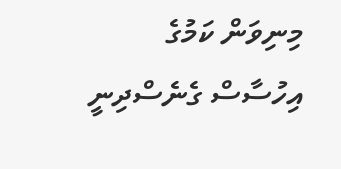މިނިވަން ކަމުގެ އިހުސާސް ގެނެސްދިނީ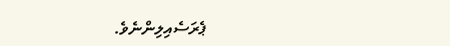ޕެރަސެއިލިންނެވެ.